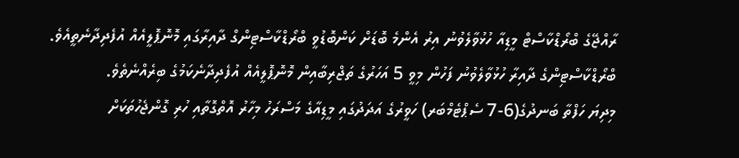ރާއްޖޭގެ ބްރޯޑްކާސްޓް މީޑިއާ ހުޅުވާލެވުނު އިރު އެންމެ ބޮޑަށް ކަންބޮޑުވީ ބްރޯޑްކާސްޓިންގް ދާއިރާގައި މޮނޮޕޮލީއެއް އުފެދިދާނެތީއެވެ.
ބްރޯޑްކާސްޓިންގެ ދާއިރާ ހުޅުވާލެވުނު ފަހުން މިވީ 5 އަހަރުގެ ތަޖްރިބާއިން މޮނޮޕޮލީއެއް އުފެދިދާނެކަމުގެ ބިރެއްނެތެވެ.
މިދިޔަ ހަފްތާ ބަނދުގެ(6-7 ސެޕްޓެމްބަރ) ހަވީރުގެ އަދަދުގައި މީޑިއާގެ މަސްރަހު މިހާރު އޮތްގޮތާއި ހުރި ގޮންޖެހުތަކަށް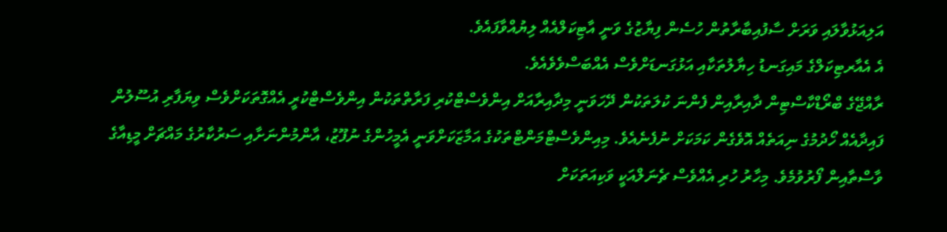އަލިއަޅުވާލައި ވަރަށް ސާފުއިބާރާތުން ހުސެން ފިޔާޒުގެ ވަނީ އާޓިކަލްއެއް ލިޔުއްވާފައެވެ.
އެ އެއާރޓިކަލްގެ މައިގަނޑު ހިޔާލުތަކާއި އަޅުގަނޑަށްވެސް އެއްބަސްވެވެއެވެ.
ރާއްޖޭގެ ބްރޯޑްކާސްޓިން ދާއިރާއިން ފެންނަ ކުލަތަކުން ދޭހަވަނީ މިދާއިރާއަށް އިންވެސްޓްކުރި ފަރާތްތަކުން އިންވެސްޓްކުރީ އެއްގޮތަކަށްވެސް ވިޔަފާރި އުސޫލުން ފައިދާއެއް ހޯދުމުގެ ނިއަތެއް އޮވެގެން ކަމަކަށް ނުފެނެއެވެ. މިއިންވެސްޓްމަންޓްތަކުގެ އަމާޒަކަށްވަނީ އެމީހުންގެ ނުފޫޒު، އާންމުންނަށާއި ސަރުކާރުގެ މައްޗަށް މީޑިއާގެ ވާސްތާއިން ފޯރުވުމެވެ. މިހާރު ހުރި އެއްވެސް ޗެނަލްއަކީ ވަކިއަތަކަށް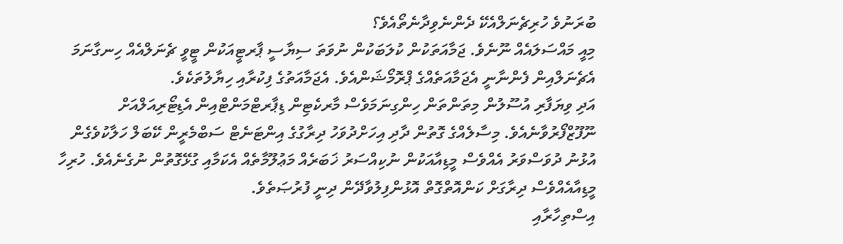ބުރަނުވެ ހުރިޗެނަލްއެކޭ ދެންނެވިދާނެތޯއެވެ؟
މިއީ މައްސަލައެއް ނޫނެވެ. ޖަމާއަތަކުން ކުލަބަކުން ނުވަތަ ސިޔާސީ ޕާރޓީއަކުން ޓީވީ ޗެނަލްއެއް ހިނގާނަމަ އެޗެނަލްއިން ފެންނާނީ އެޖަމާއަތެއްގެ ޕްރޮމޯޝަންއެވެ. އެޖަމާއަތުގެ ފިކުރާއި ހިޔާލުތަކެވެ.
އަދި ވިޔަފާރި އުސޫލުން މިތަންތަން ހިންގިނަމަވެސް މާރކެޓިން ޑިޕާރޓްމަންޓްއިން އެޑިޓޯރިއަލްއަށް ނޫފޫޒްފޯރުވާނެއެވެ. މިސާލެއްގެ ގޮތުން ދާދި އިހަށްދުވަހު ދިރާގުގެ އިންޓަނެޓް ސަބްމެރީން ކޭބަލް ހަލާކުވެގެން އުޅުނު ދުވަސްވަރު އެއްވެސް މީޑިއާއަކުން ނުކިއްސަރު ޚަބަރެއް މަޢުލޫމާތެއް އެކަމާއި ގުޅޭގޮތުން ނުގެނެއެވެ. ހުރިހާ މީޑިއާއެއްވެސް ދިރާގަށް ކަންއޮތްގޮތް އޮޅުންފިލުވާދޭން ދިނީ ފުރުޞަތެވެ.
އިސްތިހާރާއި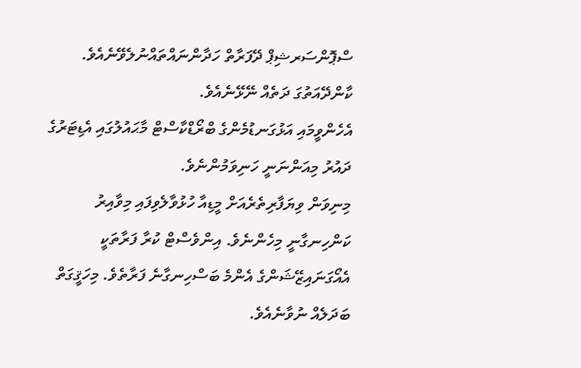ސްޕޮންސަރޝިޕް ދޭފަރާތް ހަދާންނައްތައްނުލެވޭނެއެވެ. ކާންދޭއަތުގަ ދަތެއް ނޭޅޭނެއެވެ.
އެހެންވީމައި އަޅުގަނޑުމެންގެ ބްރޯޑްކާސްޓް މާޙައުލުގައި އެޑިޓަރުގެ ދައުރު މިއަންނަނީ ހަނިވަމުންނެވެ.
މިނިވަން ވިޔަފާރިތެރެއަށް މީޑިއާ ހުޅުވާލެވިފައި މިވާއިރު ކަންހިނގާނީ މިހެންނެވެ. އިންވެސްޓް ކުރާ ފަރާތަކީ އެއޯގަނައިޒޭޝަންގެ އެންމެ ބަސްހިނގާނެ ފަރާތެވެ. މިހަޤީގަތް ބަދަލެއް ނުވާނެއެވެ.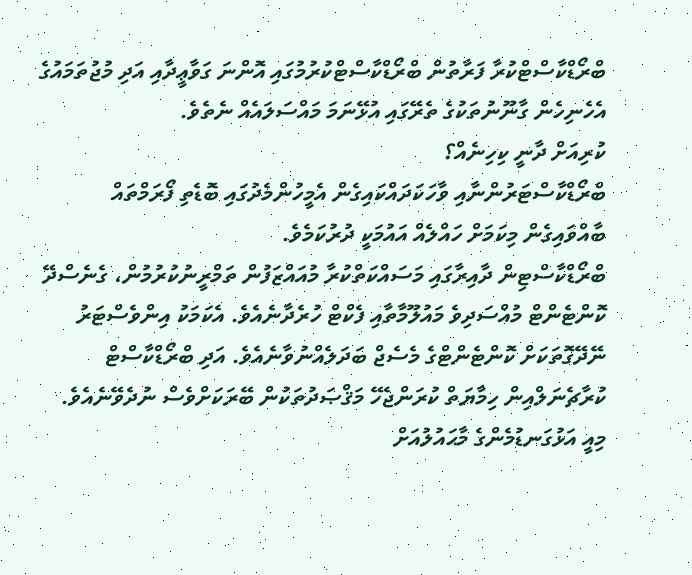ބްރޯޑްކާސްޓްކުރާ ފަރާތުން ބްރޯޑްކާސްޓްކުރުމުގައި އޮންނަ ގަވާޢީދާއި އަދި މުޖުތަމައުގެ އެހެނިހެން ގާނޫނުތަކުގެ ތެރޭގައި އުޅޭނަމަ މައްސަލައެއް ނެތެވެ.
ކުރިއަށް ދާނީ ކިހިނެއް؟
ބްރޯޑްކާސްޓަރުންނާއި ވާހަކަދައްކައިގެން އެމީހުންމެދުގައި ބޮޑެތި ފޯރަމްތައް ބާއްވައިގެން މިކަމަށް ހައްލެއް އައުމަކީ ދުރުކަމެވެ.
ބްރޯޑްކާސްޓިން ދާއިރާގައި މަސައްކަތްކުރާ މުއައްޒަފުން ތަމްރީނުކުރުމުން، ގެނެސްދޭ ކޮންޓެންޓް މުއްސަދިވެ މައުލޫމާތާއި ފެކްޓް ހުރެދާނެއެވެ. އެކަމަކު އިންވެސްޓަރު ނޭދޭގޮތަކަށް ކޮންޓެންޓްގެ މެސެޖް ބަދަލެއްނުވާނެއެވެ. އަދި ބްރޯޑްކާސްޓް ކުރާޗެނަލްއިން ހިމާޔަތް ކުރަންޖެހޭ މަޤްޞަދުތަކުން ބޭރަކަށްވެސް ނުދެވޭނެއެވެ.
މިއީ އަޅުގަނޑުމެންގެ މާޙައުލުއަށް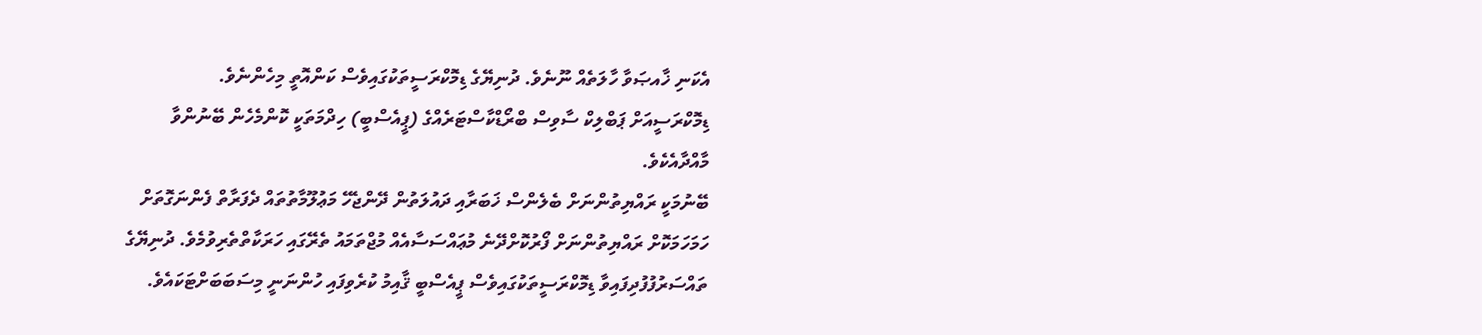އެކަނި ޚާއޞަވާ ހާލަތެއް ނޫނެވެ. ދުނިޔޭގެ ޑިމޮކްރަސީތަކުގައިވެސް ކަންއޮތީ މިހެންނެވެ.
ޑިމޮކްރަސީއަށް ޕަބްލިކް ސާވިސް ބްރޯޑްކާސްޓަރެއްގެ (ޕީއެސްބީ) ހިދްމަތަކީ ކޮންމެހެން ބޭނުންވާ މާއްދާއެކެވެ.
ބޭނުމަކީ ރައްޔިތުންނަށް ބެލެންސް ޚަބަރާއި ދައުލަތުން ދޭންޖެހޭ މަޢުލޫމާތުތައް ދެފަރާތް ފެންނަގޮތަށް ހަމަހަމަކޮށް ރައްޔިތުންނަށް ފޯރުކޮށްދޭނެ މުޢައްސަސާއެއް މުޖްތަމައު ތެރޭގައި ހަރަކާތްތެރިވުމެވެ. ދުނިޔޭގެ ތައްސަރުފުފުދިފައިވާ ޑިމޮކްރަސީތަކުގައިވެސް ޕީއެސްބީ ޤާއިމު ކުރެވިފައި ހުންނަނީ މިސަބަބަށްޓަކައެވެ.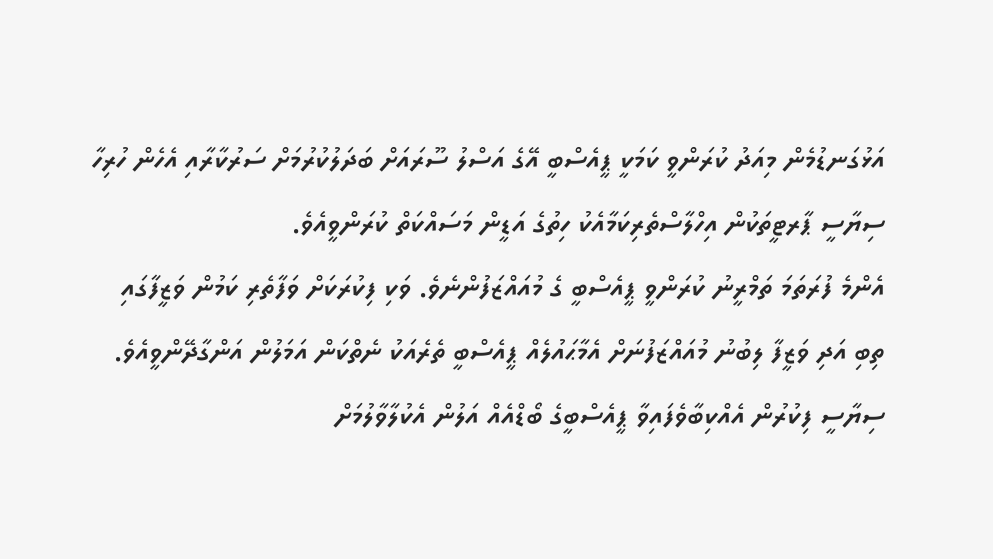އަޅުގަނޑުމެން މިއަދު ކުރަންވީ ކަމަކީ ޕީއެސްބީ އޭގެ އަސްލު ސޫރައަށް ބަދަލުކުރުމަށް ސަރުކާރާއި އެހެން ހުރިހާ ސިޔާސީ ޕާރޓީތަކުން އިހްލާސްތެރިކަމާއެކު ހިތުގެ އަޑީން މަސައްކަތް ކުރަންވީއެވެ.
އެންމެ ފުރަތަމަ ތަމްރީނު ކުރަންވީ ޕީއެސްބީ ގެ މުއައްޒަފުންނެވެ. ވަކި ފިކުރަކަށް ވަފާތެރި ކަމުން ވަޒީފާގައި ތިބި އަދި ވަޒީފާ ލިބުނު މުއައްޒަފުނަށް އެމާޙައުލެއް ޕީއެސްބީ ތެރެއަކު ނެތްކަން އަމަލުން އަންގާދޭންވީއެވެ.
ސިޔާސީ ފިކުރުން އެއްކިބާވެފައިވާ ޕީއެސްބީގެ ބޯޑްއެއް އަލުން އެކުލާވާލުމަށް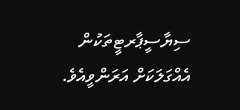ސިޔާސީޕާރޓީތަކުން އެއްގަލަކަށް އަރަންވީއެވެ.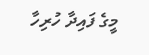މީގެ ފައިދާ ހުރިހާ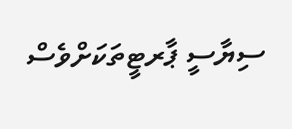ސިޔާސީ ޕާރޓީތަކަށްވެސް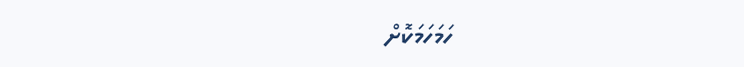ހަމަހަމަކޮށް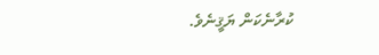ކުރާނެކަން ޔަޤީނެވެ.